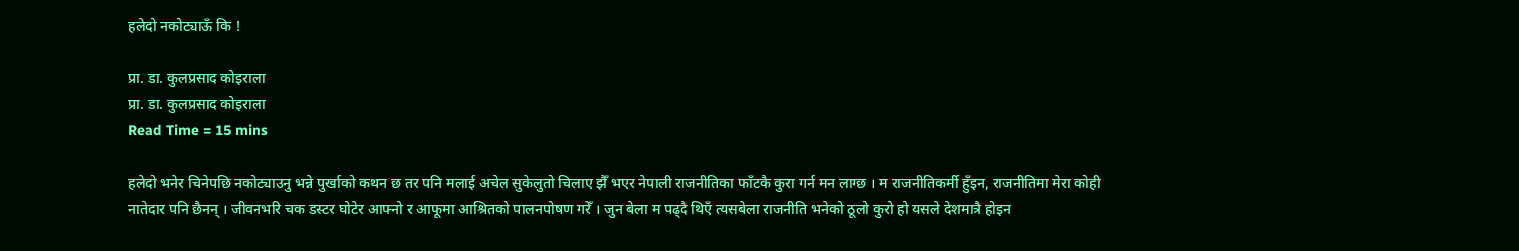हलेदो नकोट्याऊँ कि !

प्रा. डा. कुलप्रसाद कोइराला
प्रा. डा. कुलप्रसाद कोइराला
Read Time = 15 mins

हलेदो भनेर चिनेपछि नकोट्याउनु भन्ने पुर्खाको कथन छ तर पनि मलाई अचेल सुकेलुतो चिलाए झैँ भएर नेपाली राजनीतिका फाँटकै कुरा गर्न मन लाग्छ । म राजनीतिकर्मी हुँइन, राजनीतिमा मेरा कोही नातेदार पनि छैनन् । जीवनभरि चक डस्टर घोटेर आफ्नो र आफूमा आश्रितको पालनपोषण गरेँ । जुन बेला म पढ्दै थिएँ त्यसबेला राजनीति भनेको ठूलो कुरो हो यसले देशमात्रै होइन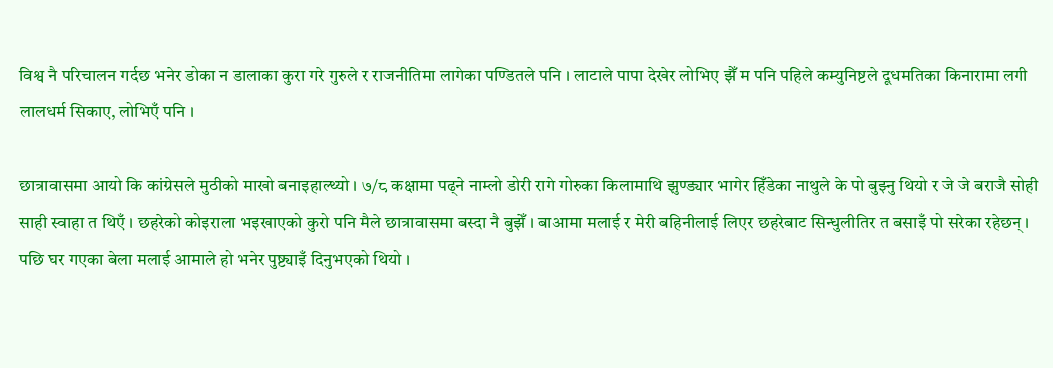विश्व नै परिचालन गर्दछ भनेर डोका न डालाका कुरा गरे गुरुले र राजनीतिमा लागेका पण्डितले पनि । लाटाले पापा देखेर लोभिए झैँ म पनि पहिले कम्युनिष्टले दूधमतिका किनारामा लगी लालधर्म सिकाए, लोभिएँ पनि ।

छात्रावासमा आयो कि कांग्रेसले मुठीको माखो बनाइहाल्थ्यो । ७/८ कक्षामा पढ्ने नाम्लो डोरी रागे गोरुका किलामाथि झुण्ड्यार भागेर हिँडेका नाथुले के पो बुझ्नु थियो र जे जे बराजै सोही साही स्वाहा त थिएँ । छहरेको कोइराला भइखाएको कुरो पनि मैले छात्रावासमा बस्दा नै बुझेँ । बाआमा मलाई र मेरी बहिनीलाई लिएर छहरेबाट सिन्धुलीतिर त बसाइँ पो सरेका रहेछन् । पछि घर गएका बेला मलाई आमाले हो भनेर पुष्ट्याइँ दिनुभएको थियो ।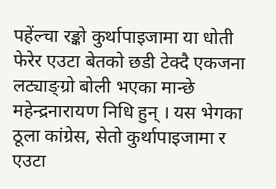पहेंल्चा रङ्को कुर्थापाइजामा या धोती फेरेर एउटा बेतको छडी टेक्दै एकजना लट्याङ्ग्रो बोली भएका मान्छे महेन्द्रनारायण निधि हुन् । यस भेगका ठूला कांग्रेस, सेतो कुर्थापाइजामा र एउटा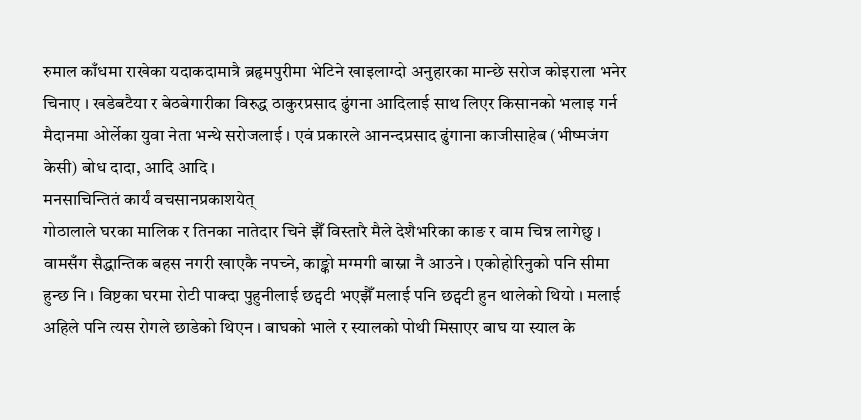रुमाल काँधमा राखेका यदाकदामात्रै ब्रहृमपुरीमा भेटिने खाइलाग्दो अनुहारका मान्छे सरोज कोइराला भनेर चिनाए । खडेबटैया र बेठबेगारीका विरुद्ध ठाकुरप्रसाद ढुंगना आदिलाई साथ लिएर किसानको भलाइ गर्न मैदानमा ओर्लेका युवा नेता भन्थे सरोजलाई । एवं प्रकारले आनन्दप्रसाद ढुंगाना काजीसाहेब (भीष्मजंग केसी) बोध दादा, आदि आदि ।
मनसाचिन्तितं कार्यं वचसानप्रकाशयेत्
गोठालाले घरका मालिक र तिनका नातेदार चिने झैँ विस्तारै मैले देशैभरिका काङ र वाम चिन्न लागेछु । वामसँग सैद्धान्तिक बहस नगरी खाएकै नपच्ने, काङ्को मग्मगी बास्ना नै आउने । एकोहोरिनुको पनि सीमा हुन्छ नि । विष्टका घरमा रोटी पाक्दा पुहुनीलाई छट्पटी भएझैँ मलाई पनि छट्पटी हुन थालेको थियो । मलाई अहिले पनि त्यस रोगले छाडेको थिएन । बाघको भाले र स्यालको पोथी मिसाएर बाघ या स्याल के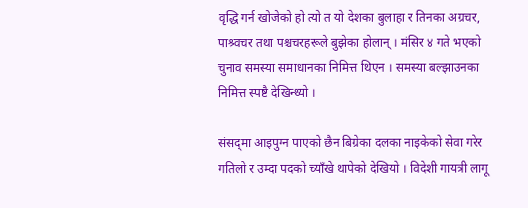वृद्धि गर्न खोजेको हो त्यो त यो देशका बुलाहा र तिनका अग्रचर, पाश्र्वचर तथा पश्चचरहरूले बुझेका होलान् । मंसिर ४ गते भएको चुनाव समस्या समाधानका निमित्त थिएन । समस्या बल्झाउनका निमित्त स्पष्टै देखिन्थ्यो ।

संसद्‌मा आइपुग्न पाएको छैन बिग्रेका दलका नाइकेको सेवा गरेर गतिलो र उम्दा पदको च्याँखे थापेको देखियो । विदेशी गायत्री लागू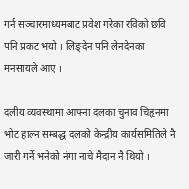गर्न सञ्चारमाध्यमबाट प्रवेश गरेका रविको छवि पनि प्रकट भयो । लिङ्देन पनि लेनदेनका मनसायले आए ।

दलीय व्यवस्थामा आफ्ना दलका चुनाव चिहृनमा भोट हाल्न सम्बद्ध दलको केन्द्रीय कार्यसमितिले नै जारी गर्ने भनेको नंगा नाचे मैदान नै थियो ।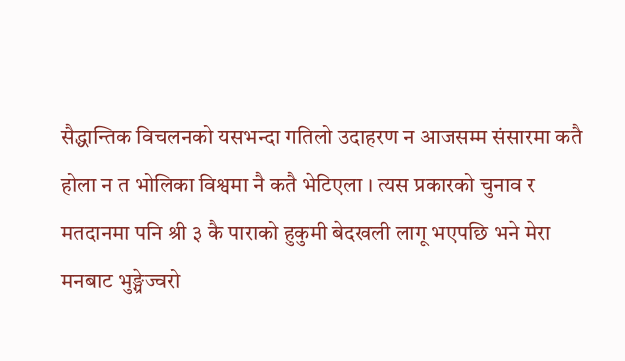सैद्धान्तिक विचलनको यसभन्दा गतिलो उदाहरण न आजसम्म संसारमा कतै होला न त भोलिका विश्वमा नै कतै भेटिएला । त्यस प्रकारको चुनाव र मतदानमा पनि श्री ३ कै पाराको हुकुमी बेदखली लागू भएपछि भने मेरा मनबाट भुङ्ग्रेज्वरो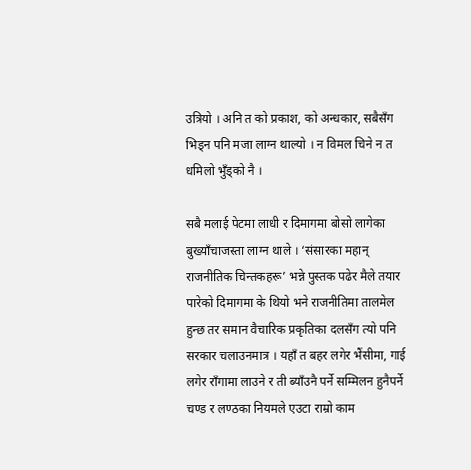उत्रियो । अनि त को प्रकाश, को अन्धकार, सबैसँग भिड्न पनि मजा लाग्न थाल्यो । न विमल चिने न त धमिलो भुँड्को नै ।

सबै मलाई पेटमा लाधी र दिमागमा बोसो लागेका बुख्याँचाजस्ता लाग्न थाले । ‘संसारका महान् राजनीतिक चिन्तकहरू’ भन्ने पुस्तक पढेर मैले तयार पारेको दिमागमा के थियो भने राजनीतिमा तालमेल हुन्छ तर समान वैचारिक प्रकृतिका दलसँग त्यो पनि सरकार चलाउनमात्र । यहाँ त बहर लगेर भैंसीमा, गाई लगेर राँगामा लाउने र ती ब्याँउनै पर्ने सम्मिलन हुनैपर्ने चण्ड र लण्ठका नियमले एउटा राम्रो काम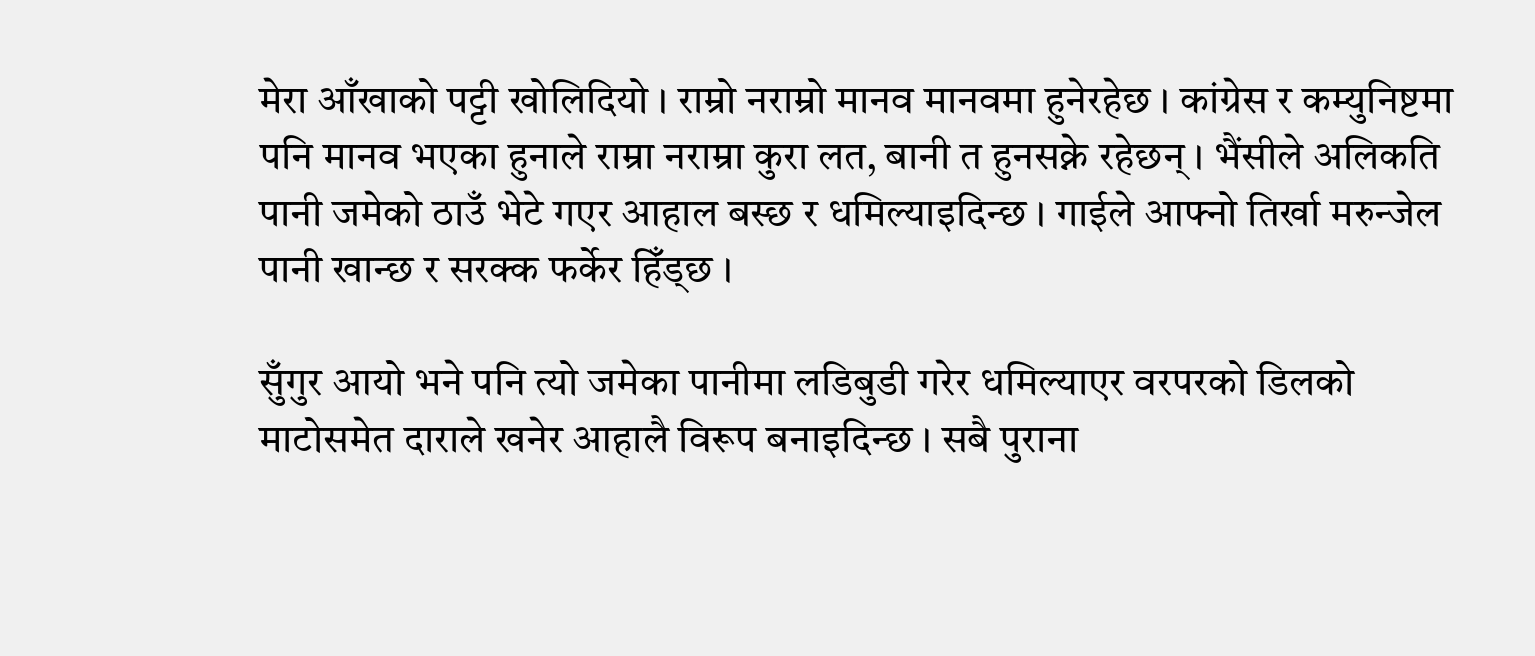मेरा आँखाको पट्टी खोलिदियो । राम्रो नराम्रो मानव मानवमा हुनेरहेछ । कांग्रेस र कम्युनिष्टमा पनि मानव भएका हुनाले राम्रा नराम्रा कुरा लत, बानी त हुनसक्ने रहेछन् । भैंसीले अलिकति पानी जमेको ठाउँ भेटे गएर आहाल बस्छ र धमिल्याइदिन्छ । गाईले आफ्नो तिर्खा मरुन्जेल पानी खान्छ र सरक्क फर्केर हिँड्छ ।

सुँगुर आयो भने पनि त्यो जमेका पानीमा लडिबुडी गरेर धमिल्याएर वरपरको डिलको माटोसमेत दाराले खनेर आहालै विरूप बनाइदिन्छ । सबै पुराना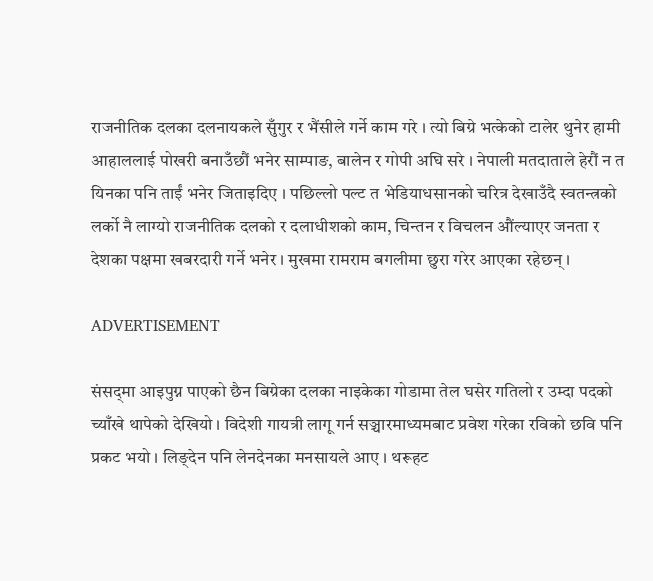राजनीतिक दलका दलनायकले सुँगुर र भैंसीले गर्ने काम गरे । त्यो बिग्रे भत्केको टालेर थुनेर हामी आहाललाई पोखरी बनाउँछौं भनेर साम्पाङ, बालेन र गोपी अघि सरे । नेपाली मतदाताले हेरौं न त यिनका पनि ताईं भनेर जिताइदिए । पछिल्लो पल्ट त भेडियाधसानको चरित्र देखाउँदै स्वतन्त्रको लर्को नै लाग्यो राजनीतिक दलको र दलाधीशको काम, चिन्तन र विचलन औंल्याएर जनता र देशका पक्षमा खबरदारी गर्ने भनेर । मुखमा रामराम बगलीमा छुरा गरेर आएका रहेछन् ।

ADVERTISEMENT

संसद्‌मा आइपुग्न पाएको छैन बिग्रेका दलका नाइकेका गोडामा तेल घसेर गतिलो र उम्दा पदको च्याँखे थापेको देखियो । विदेशी गायत्री लागू गर्न सञ्चारमाध्यमबाट प्रवेश गरेका रविको छवि पनि प्रकट भयो । लिङ्देन पनि लेनदेनका मनसायले आए । थरूहट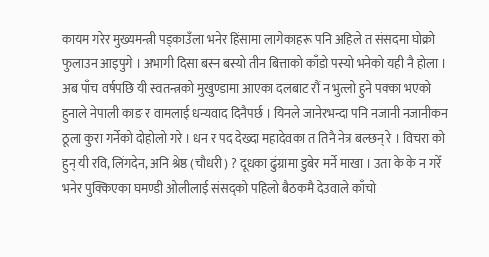कायम गरेर मुख्यमन्त्री पड्काउँला भनेर हिंसामा लागेकाहरू पनि अहिले त संसदमा घोक्रो फुलाउन आइपुगे । अभागी दिसा बस्न बस्यो तीन बित्ताको काँडो पस्यो भनेको यही नै होला । अब पाँच वर्षपछि यी स्वतन्त्रको मुखुण्डामा आएका दलबाट रौं न भुत्लो हुने पक्का भएको हुनाले नेपाली काङ र वामलाई धन्यवाद दिनैपर्छ । यिनले जानेरभन्दा पनि नजानी नजानीकन ठूला कुरा गर्नेको दोहोलो गरे । धन र पद देख्दा महादेवका त तिनै नेत्र बल्छन् रे । विचरा को हुन् यी रवि, लिंगदेन, अनि श्रेष्ठ (चौधरी) ? दूधका ढुंग्रामा डुबेर मर्ने माखा । उता के के न गरेँ भनेर पुक्किएका घमण्डी ओलीलाई संसद्को पहिलो बैठकमै देउवाले काँचो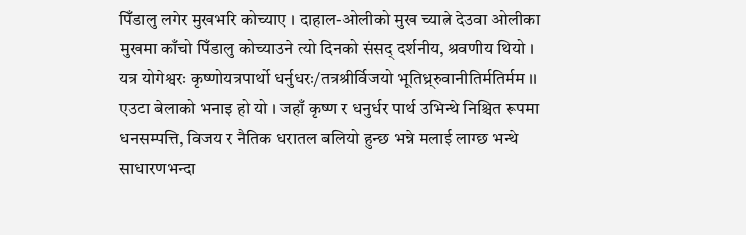पिँडालु लगेर मुखभरि कोच्याए । दाहाल-ओलीको मुख च्यात्ने देउवा ओलीका मुखमा काँचो पिँडालु कोच्याउने त्यो दिनको संसद् दर्शनीय, श्रवणीय थियो ।
यत्र योगेश्वरः कृष्णोयत्रपार्थो धर्नुधरः/तत्रश्रीर्विजयो भूतिध्र्रुवानीतिर्मतिर्मम ।।
एउटा बेलाको भनाइ हो यो । जहाँ कृष्ण र धनुर्धर पार्थ उभिन्थे निश्चित रूपमा धनसम्पत्ति, विजय र नैतिक धरातल बलियो हुन्छ भन्ने मलाई लाग्छ भन्थे साधारणभन्दा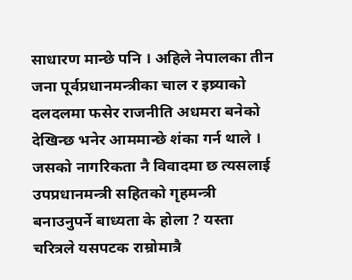साधारण मान्छे पनि । अहिले नेपालका तीन जना पूर्वप्रधानमन्त्रीका चाल र इष्र्याको दलदलमा फसेर राजनीति अधमरा बनेको देखिन्छ भनेर आममान्छे शंका गर्न थाले । जसको नागरिकता नै विवादमा छ त्यसलाई उपप्रधानमन्त्री सहितको गृहमन्त्री बनाउनुपर्ने बाध्यता के होला ? यस्ता चरित्रले यसपटक राम्रोमात्रै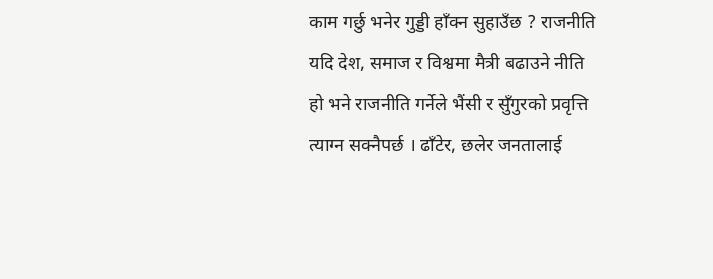काम गर्छु भनेर गुड्डी हाँक्न सुहाउँछ ? राजनीति यदि देश, समाज र विश्वमा मैत्री बढाउने नीति हो भने राजनीति गर्नेले भैंसी र सुँगुरको प्रवृत्ति त्याग्न सक्नैपर्छ । ढाँटेर, छलेर जनतालाई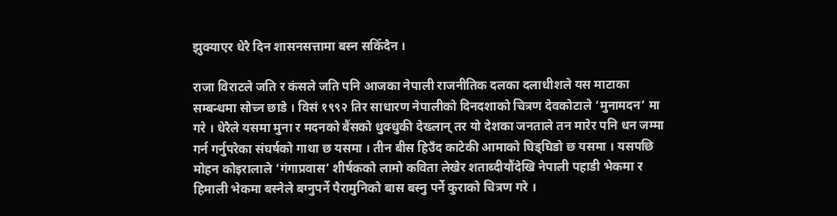झुक्याएर धेरै दिन शासनसत्तामा बस्न सकिँदैन ।

राजा विराटले जति र कंसले जति पनि आजका नेपाली राजनीतिक दलका दलाधीशले यस माटाका सम्बन्धमा सोच्न छाडे । विसं १९९२ तिर साधारण नेपालीको दिनदशाको चित्रण देवकोटाले ‘मुनामदन’ मा गरे । धेरैले यसमा मुना र मदनको बैंसको धुक्धुकी देख्लान् तर यो देशका जनताले तन मारेर पनि धन जम्मा गर्न गर्नुपरेका संघर्षको गाथा छ यसमा । तीन बीस हिउँद काटेकी आमाको घिड्घिडो छ यसमा । यसपछि मोहन कोइरालाले ‘गंगाप्रवास’ शीर्षकको लामो कविता लेखेर शताब्दीयौंदेखि नेपाली पहाडी भेकमा र हिमाली भेकमा बस्नेले बग्नुपर्ने पैरामुनिको बास बस्नु पर्ने कुराको चित्रण गरे ।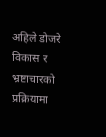अहिले डोजरे विकास र भ्रष्टाचारको प्रक्रियामा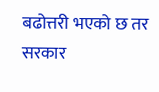बढोत्तरी भएको छ तर सरकार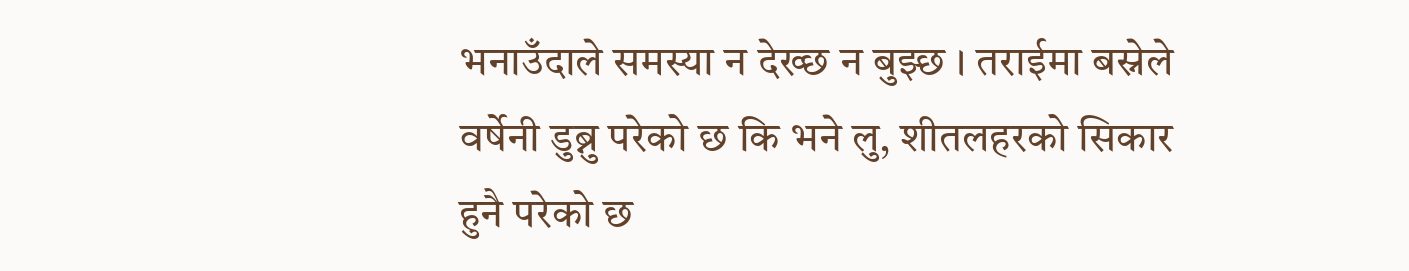भनाउँदाले समस्या न देख्छ न बुझ्छ । तराईमा बस्नेले वर्षेनी डुब्नु परेको छ कि भने लु, शीतलहरको सिकार हुनै परेको छ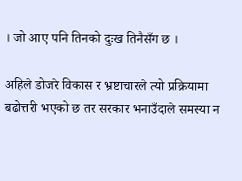। जो आए पनि तिनको दुःख तिनैसँग छ ।

अहिले डोजरे विकास र भ्रष्टाचारले त्यो प्रक्रियामा बढोत्तरी भएको छ तर सरकार भनाउँदाले समस्या न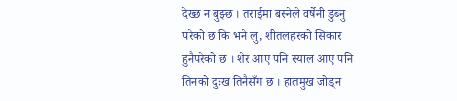देख्छ न बुझ्छ । तराईमा बस्नेले वर्षेनी डुब्नु परेको छ कि भने लु, शीतलहरको सिकार हुनैपरेको छ । शेर आए पनि स्याल आए पनि तिनको दुःख तिनैसँग छ । हातमुख जोड्न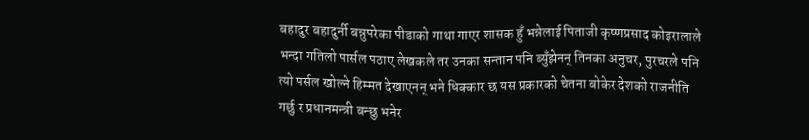बहादुर बहादुर्नी बन्नुपरेका पीडाको गाथा गाएर शासक हुँ भन्नेलाई पिताजी कृष्णप्रसाद कोइरालाले भन्दा गतिलो पार्सल पठाए लेखकले तर उनका सन्तान पनि ब्युँझेनन् तिनका अनुचर, पुरचरले पनि त्यो पर्सल खोल्ने हिम्मत देखाएनन् भने धिक्कार छ यस प्रकारको चेतना बोकेर देशको राजनीति गर्छु र प्रधानमन्त्री बन्छु भनेर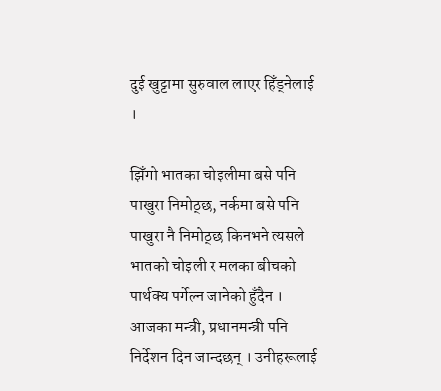दुई खुट्टामा सुरुवाल लाएर हिँड्नेलाई ।

झिँगो भातका चोइलीमा बसे पनि पाखुरा निमोठ्छ, नर्कमा बसे पनि पाखुरा नै निमोठ्छ किनभने त्यसले भातको चोइली र मलका बीचको पार्थक्य पर्गेल्न जानेको हुँदैन । आजका मन्त्री, प्रधानमन्त्री पनि निर्देशन दिन जान्दछन् । उनीहरूलाई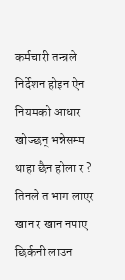कर्मचारी तन्त्रले निर्देशन होइन ऐन नियमको आधार खोज्छन् भन्नेसम्म थाहा छैन होला र ? तिनले त भाग लाएर खान र खान नपाए छिर्कनी लाउन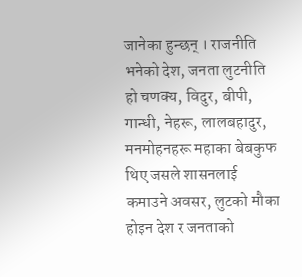जानेका हुन्छन् । राजनीति भनेको देश, जनता लुटनीति हो चणक्य, विदुर, बीपी, गान्धी, नेहरू, लालबहादुर, मनमोहनहरू महाका बेबकुफ थिए जसले शासनलाई कमाउने अवसर, लुटको मौका होइन देश र जनताको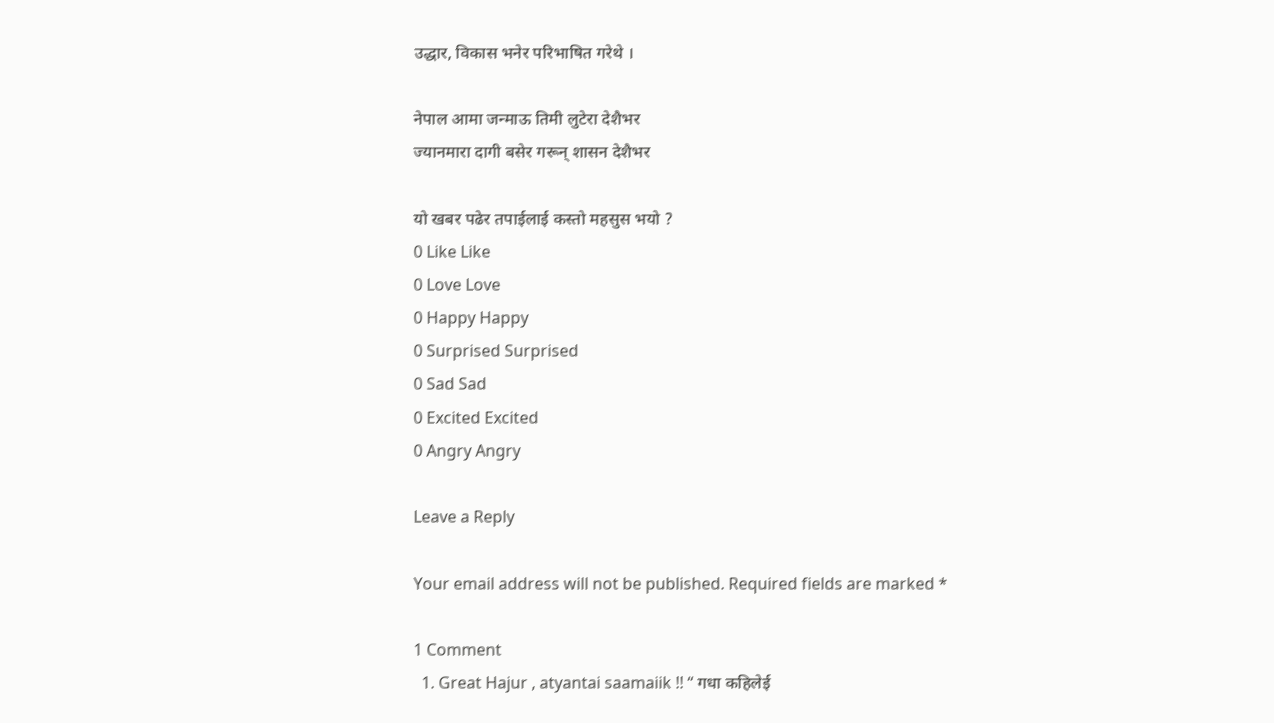उद्धार, विकास भनेर परिभाषित गरेथे ।

नेपाल आमा जन्माऊ तिमी लुटेरा देशैभर
ज्यानमारा दागी बसेर गरून् शासन देशैभर

यो खबर पढेर तपाईलाई कस्तो महसुस भयो ?
0 Like Like
0 Love Love
0 Happy Happy
0 Surprised Surprised
0 Sad Sad
0 Excited Excited
0 Angry Angry

Leave a Reply

Your email address will not be published. Required fields are marked *

1 Comment
  1. Great Hajur , atyantai saamaiik !! “ गधा कहिलेई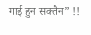गाई हुन सक्तैन” !!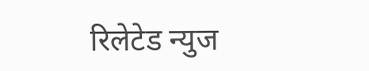रिलेटेड न्युज